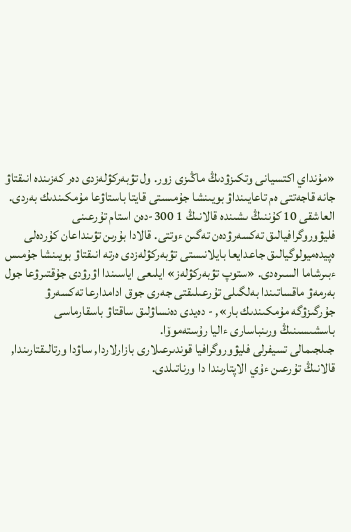«مۇنداي اكتسيانى وتكىزۋدىڭ ماڭىزى زور. ول تۋبەركۋلەزدى دەر كەزىندە انىقتاۋ جانە قاجەتتى ەم تاعايىنداۋ بويىنشا جۇمىستى قايتا باستاۋعا مۇمكىندىك بەردى. العاشقى 10 كۇننىڭ ىشىندە قالانىڭ 1 300-دەن استام تۇرعىنى فليۋوروگرافيالىق تەكسەرۋدەن تەگىن ءوتتى. قالادا بۇرىن تۋىنداعان كۇردەلى ەپيدەميولوگيالىق جاعدايعا بايلانىستى تۋبەركۋلەزدى ەرتە انىقتاۋ بويىنشا جۇمىس ءبىرشاما السىرەدى. «ستوپ تۋبەركۋلەز» ايلىعى اياسىندا اۋرۋدى جۇقتىرۋعا جول بەرمەۋ ماقساتىندا بەلگىلى تۇرعىلىقتى جەرى جوق ادامدارعا تەكسەرۋ جۇرگىزۋگە مۇمكىندىك بار», - دەيدى دەنساۋلىق ساقتاۋ باسقارماسى باسشىسىنىڭ ورىنباسارى ءاليا رۇستەموۆا.
جىلجىمالى تسيفرلى فليۋوروگرافيا قوندىرعىلارى بازارلاردا, ساۋدا ورتالىقتارىندا, قالانىڭ تۇرعىن ءۇي الاپتارىندا دا ورناتىلدى.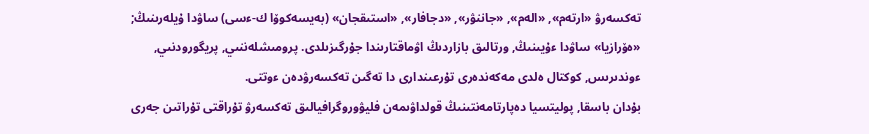تەكسەرۋ «ارتەم», «الەم», «جاننۋر», «دجافار», «استىقجان» (بەيسەكوۆا ك-ءسى) ساۋدا ۇيلەرىنىڭ; «ەۆرازيا» ساۋدا ءۇيىنىڭ, ورتالىق بازاردىڭ اۋماقتارىندا جۇرگىزىلدى. پرومىشلەننىي, پريگورودنىي, ءوندىرىس, كوكتال ەلدى مەكەندەرى تۇرعىندارى دا تەگىن تەكسەرۋدەن ءوتتى.
بۇدان باسقا, پوليتسيا دەپارتامەنتىنىڭ قولداۋىمەن فليۋوروگرافيالىق تەكسەرۋ تۇراقتى تۇراتىن جەرى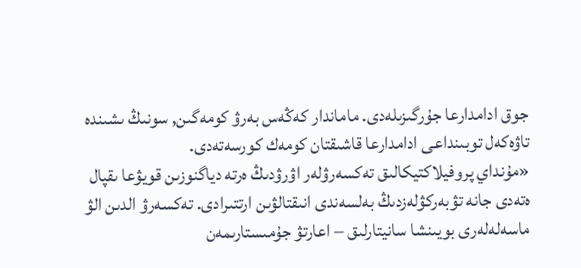جوق ادامدارعا جۇرگىزىلەدى. ماماندار كەڭەس بەرۋ كومەگىن, سونىڭ ىشىندە تاۋەكەل توبىنداعى ادامدارعا قاشىقتان كومەك كورسەتەدى.
«مۇنداي پروفيلاكتيكالىق تەكسەرۋلەر اۋرۋدىڭ ەرتە دياگنوزىن قويۋعا ىقپال ەتەدى جانە تۋبەركۋلەزدىڭ بەلسەندى انىقتالۋىن ارتتىرادى. تەكسەرۋ الدىن الۋ ماسەلەلەرى بويىنشا سانيتارلىق – اعارتۋ جۇمىستارىمەن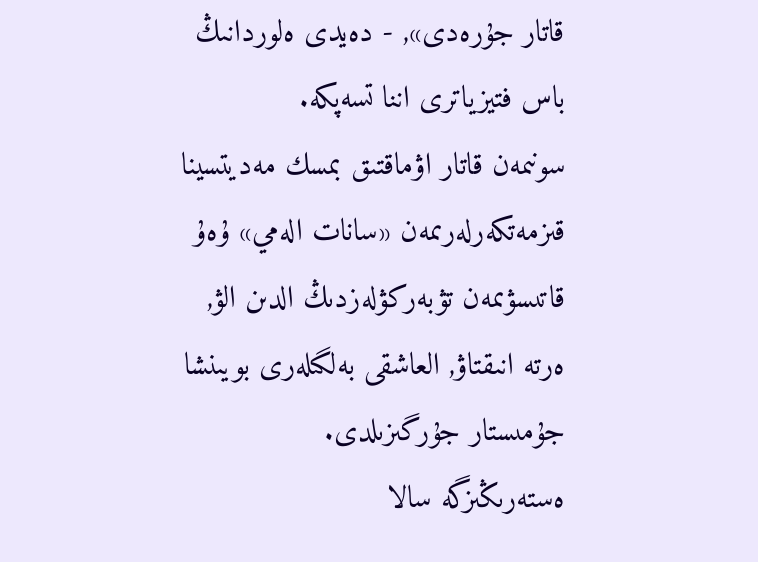قاتار جۇرەدى», - دەيدى ەلوردانىڭ باس فتيزياترى اننا تسەپكە.
سونىمەن قاتار اۋماقتىق بمسك مەديتسينا قىزمەتكەرلەرىمەن «سانات الەمي» ۇەۇ قاتىسۋىمەن تۋبەركۋلەزدىڭ الدىن الۋ, ەرتە انىقتاۋ, العاشقى بەلگىلەرى بويىنشا جۇمىستار جۇرگىزىلدى.
ەستەرىڭىزگە سالا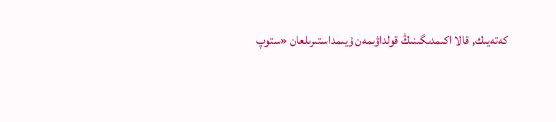كەتەيىك, قالا اكىمدىگىنىڭ قولداۋىمەن ۇيىمداستىرىلعان «ستوپ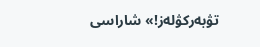تۋبەركۋلەز!» شاراسى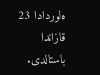ەلوردادا 23 قازاندا باستالدى.